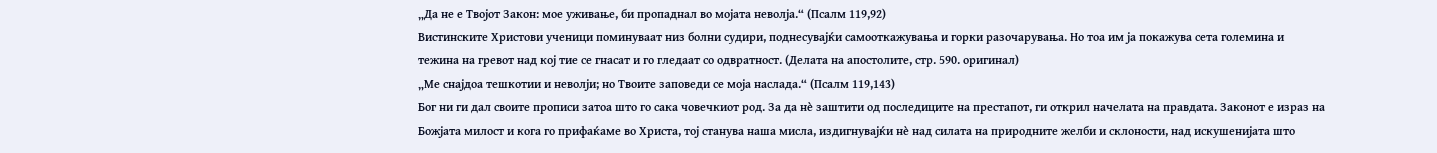„Да не е Твојот Закон: мое уживање, би пропаднал во мојата неволја.“ (Псалм 119,92)
Вистинските Христови ученици поминуваат низ болни судири, поднесувајќи самооткажувања и горки разочарувања. Но тоа им ја покажува сета големина и тежина на гревот над кој тие се гнасат и го гледаат со одвратност. (Делата на апостолите, стр. 590. оригинал)
„Ме снајдоа тешкотии и неволји; но Твоите заповеди се моја наслада.“ (Псалм 119,143)
Бог ни ги дал своите прописи затоа што го сака човечкиот род. За да нè заштити од последиците на престапот, ги открил начелата на правдата. Законот е израз на Божјата милост и кога го прифаќаме во Христа, тој станува наша мисла, издигнувајќи нè над силата на природните желби и склоности, над искушенијата што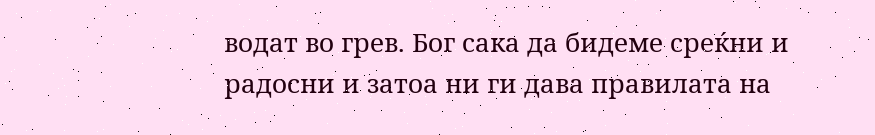водат во грев. Бог сака да бидеме среќни и радосни и затоа ни ги дава правилата на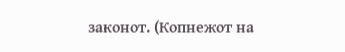законот. (Копнежот на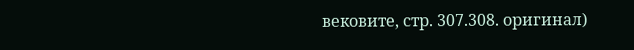вековите, стр. 307.308. оригинал)